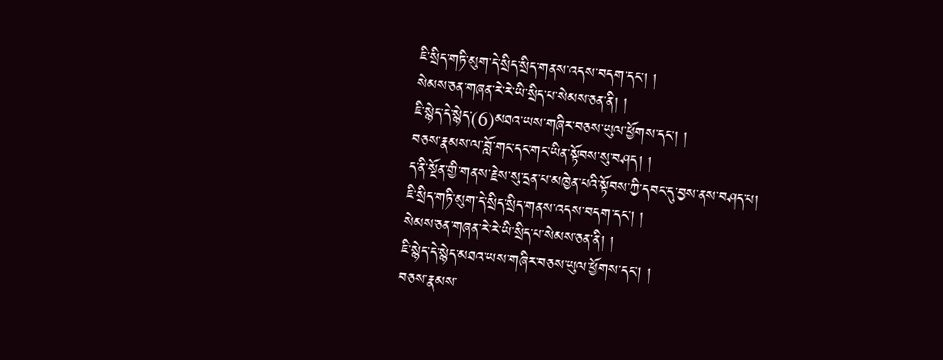ཇི་སྲིད་གཏི་མུག་དེ་སྲིད་སྲིད་གནས་འདས་བདག་དང་། །
སེམས་ཅན་གཞན་རེ་རེ་ཡི་སྲིད་པ་སེམས་ཅན་ནི། །
ཇི་སྙེད་དེ་སྙེད་(6)མཐའ་ཡས་གཞིར་བཅས་ཡུལ་ཕྱོགས་དང་། །
བཅས་རྣམས་ལ་བློ་གང་དང་གང་ཡིན་སྟོབས་སུ་བཤད། །
ད་ནི་སྔོན་གྱི་གནས་རྗེས་སུ་དྲན་པ་མཁྱེན་པའི་སྟོབས་ཀྱི་དབང་དུ་བྱས་ནས་བཤད་པ།
ཇི་སྲིད་གཏི་མུག་དེ་སྲིད་སྲིད་གནས་འདས་བདག་དང། །
སེམས་ཅན་གཞན་རེ་རེ་ཡི་སྲིད་པ་སེམས་ཅན་ནི། །
ཇི་སྙེད་དེ་སྙེད་མཐའ་ཡས་གཞིར་བཅས་ཡུལ་ཕྱོགས་དང། །
བཅས་རྣམས་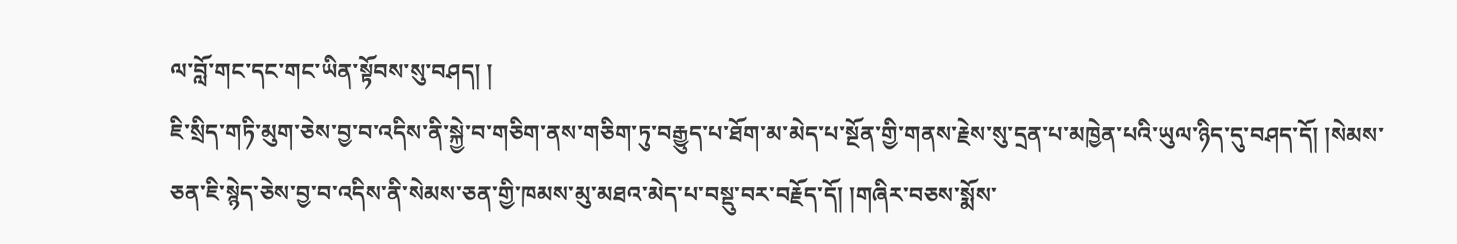ལ་བློ་གང་དང་གང་ཡིན་སྟོབས་སུ་བཤད། །
ཇི་སྲིད་གཏི་མུག་ཅེས་བྱ་བ་འདིས་ནི་སྐྱེ་བ་གཅིག་ནས་གཅིག་ཏུ་བརྒྱུད་པ་ཐོག་མ་མེད་པ་སྔོན་གྱི་གནས་རྗེས་སུ་དྲན་པ་མཁྱེན་པའི་ཡུལ་ཉིད་དུ་བཤད་དོ། །སེམས་ཅན་ཇི་སྙེད་ཅེས་བྱ་བ་འདིས་ནི་སེམས་ཅན་གྱི་ཁམས་མུ་མཐའ་མེད་པ་བསྡུ་བར་བརྗོད་དོ། །གཞིར་བཅས་སྨོས་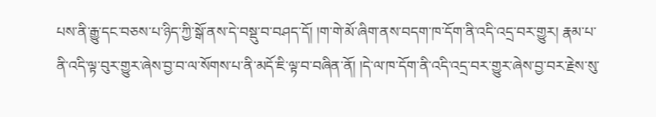པས་ནི་རྒྱུ་དང་བཅས་པ་ཉིད་ཀྱི་སྒོ་ནས་དེ་བསྡུ་བ་བཤད་དོ། །ག་གེ་མོ་ཞིག་ནས་བདག་ཁ་དོག་ནི་འདི་འདྲ་བར་གྱུར། རྣམ་པ་ནི་འདི་ལྟ་བུར་གྱུར་ཞེས་བྱ་བ་ལ་སོགས་པ་ནི་མདོ་ཇི་ལྟ་བ་བཞིན་ནོ། །དེ་ལ་ཁ་དོག་ནི་འདི་འདྲ་བར་གྱུར་ཞེས་བྱ་བར་རྗེས་སུ་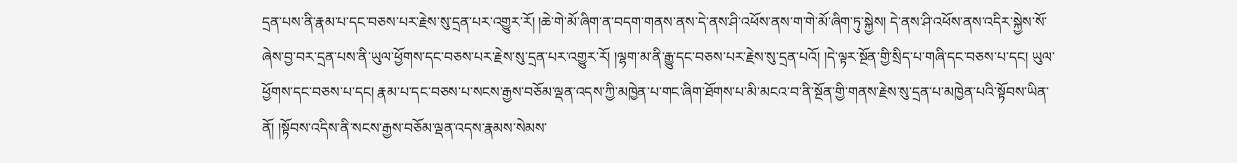དྲན་པས་ནི་རྣམ་པ་དང་བཅས་པར་རྗེས་སུ་དྲན་པར་འགྱུར་རོ། །ཆེ་གེ་མོ་ཞིག་ན་བདག་གནས་ནས་དེ་ནས་ཤི་འཕོས་ནས་ག་གེ་མོ་ཞིག་ཏུ་སྐྱེས། དེ་ནས་ཤི་འཕོས་ནས་འདིར་སྐྱེས་སོ་ཞེས་བྱ་བར་དྲན་པས་ནི་ཡུལ་ཕྱོགས་དང་བཅས་པར་རྗེས་སུ་དྲན་པར་འགྱུར་རོ། །ལྷག་མ་ནི་རྒྱུ་དང་བཅས་པར་རྗེས་སུ་དྲན་པའོ། །དེ་ལྟར་སྔོན་གྱི་སྲིད་པ་གཞི་དང་བཅས་པ་དང། ཡུལ་ཕྱོགས་དང་བཅས་པ་དང། རྣམ་པ་དང་བཅས་པ་སངས་རྒྱས་བཅོམ་ལྡན་འདས་ཀྱི་མཁྱེན་པ་གང་ཞིག་ཐོགས་པ་མི་མངའ་བ་ནི་སྔོན་གྱི་གནས་རྗེས་སུ་དྲན་པ་མཁྱེན་པའི་སྟོབས་ཡིན་ནོ། །སྟོབས་འདིས་ནི་སངས་རྒྱས་བཅོམ་ལྡན་འདས་རྣམས་སེམས་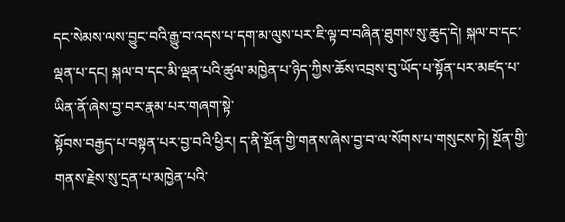དང་སེམས་ལས་བྱུང་བའི་རྒྱུ་བ་འདས་པ་དག་མ་ལུས་པར་ཇི་ལྟ་བ་བཞིན་ཐུགས་སུ་ཆུད་དེ། སྐལ་བ་དང་ལྡན་པ་དང། སྐལ་བ་དང་མི་ལྡན་པའི་ཚུལ་མཁྱེན་པ་ཉིད་ཀྱིས་ཆོས་འབྲས་བུ་ཡོད་པ་སྟོན་པར་མཛད་པ་ཡིན་ནོ་ཞེས་བྱ་བར་རྣམ་པར་གཞག་སྟེ་
སྟོབས་བརྒྱད་པ་བསྟན་པར་བྱ་བའི་ཕྱིར། ད་ནི་སྔོན་གྱི་གནས་ཞེས་བྱ་བ་ལ་སོགས་པ་གསུངས་ཏེ། སྔོན་གྱི་གནས་རྗེས་སུ་དྲན་པ་མཁྱེན་པའི་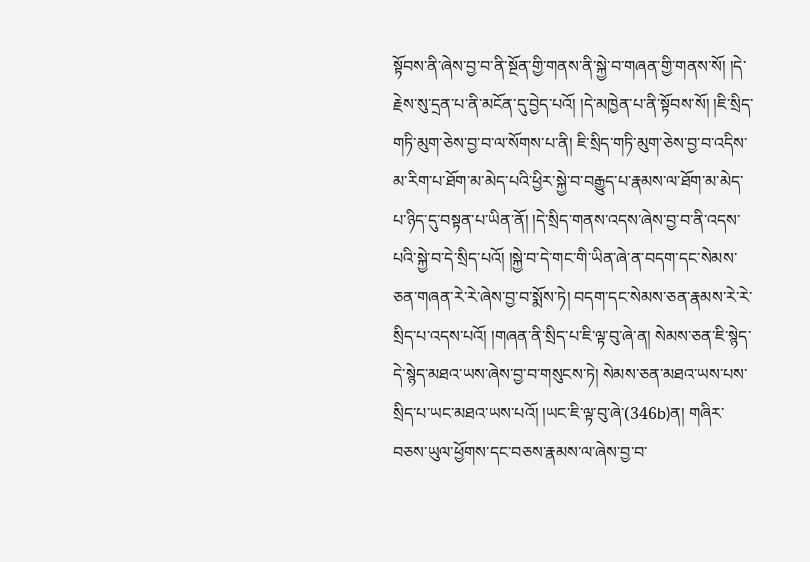སྟོབས་ནི་ཞེས་བྱ་བ་ནི་སྔོན་གྱི་གནས་ནི་སྐྱེ་བ་གཞན་གྱི་གནས་སོ། །དེ་རྗེས་སུ་དྲན་པ་ནི་མངོན་དུ་བྱེད་པའོ། །དེ་མཁྱེན་པ་ནི་སྟོབས་སོ། །ཇི་སྲིད་གཏི་མུག་ཅེས་བྱ་བ་ལ་སོགས་པ་ནི། ཇི་སྲིད་གཏི་མུག་ཅེས་བྱ་བ་འདིས་མ་རིག་པ་ཐོག་མ་མེད་པའི་ཕྱིར་སྐྱེ་བ་བརྒྱུད་པ་རྣམས་ལ་ཐོག་མ་མེད་པ་ཉིད་དུ་བསྟན་པ་ཡིན་ནོ། །དེ་སྲིད་གནས་འདས་ཞེས་བྱ་བ་ནི་འདས་པའི་སྐྱེ་བ་དེ་སྲིད་པའོ། །སྐྱེ་བ་དེ་གང་གི་ཡིན་ཞེ་ན་བདག་དང་སེམས་ཅན་གཞན་རེ་རེ་ཞེས་བྱ་བ་སྨོས་ཏེ། བདག་དང་སེམས་ཅན་རྣམས་རེ་རེ་སྲིད་པ་འདས་པའོ། །གཞན་ནི་སྲིད་པ་ཇི་ལྟ་བུ་ཞེ་ན། སེམས་ཅན་ཇི་སྙེད་དེ་སྙེད་མཐའ་ཡས་ཞེས་བྱ་བ་གསུངས་ཏེ། སེམས་ཅན་མཐའ་ཡས་པས་སྲིད་པ་ཡང་མཐའ་ཡས་པའོ། །ཡང་ཇི་ལྟ་བུ་ཞེ་(346b)ན། གཞིར་བཅས་ཡུལ་ཕྱོགས་དང་བཅས་རྣམས་ལ་ཞེས་བྱ་བ་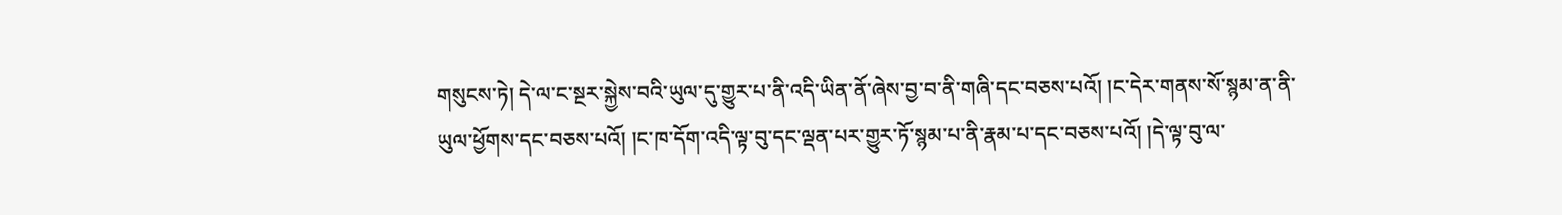གསུངས་ཏེ། དེ་ལ་ང་སྔར་སྐྱེས་བའི་ཡུལ་དུ་གྱུར་པ་ནི་འདི་ཡིན་ནོ་ཞེས་བྱ་བ་ནི་གཞི་དང་བཅས་པའོ། །ང་དེར་གནས་སོ་སྙམ་ན་ནི་ཡུལ་ཕྱོགས་དང་བཅས་པའོ། །ང་ཁ་དོག་འདི་ལྟ་བུ་དང་ལྡན་པར་གྱུར་ཏོ་སྙམ་པ་ནི་རྣམ་པ་དང་བཅས་པའོ། །དེ་ལྟ་བུ་ལ་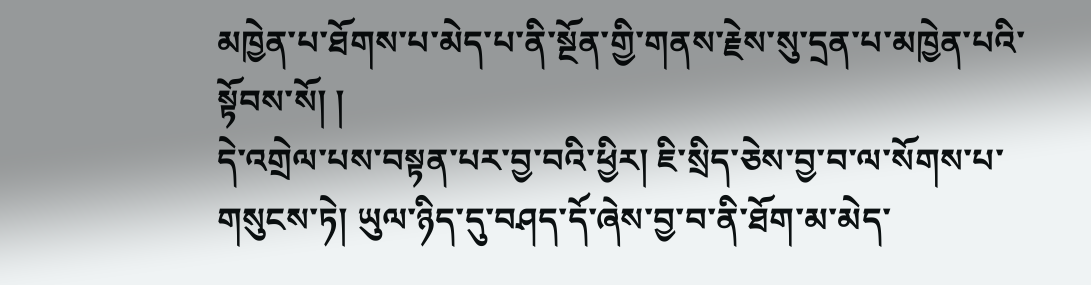མཁྱེན་པ་ཐོགས་པ་མེད་པ་ནི་སྔོན་གྱི་གནས་རྗེས་སུ་དྲན་པ་མཁྱེན་པའི་སྟོབས་སོ། །
དེ་འགྲེལ་པས་བསྟན་པར་བྱ་བའི་ཕྱིར། ཇི་སྲིད་ཅེས་བྱ་བ་ལ་སོགས་པ་གསུངས་ཏེ། ཡུལ་ཉིད་དུ་བཤད་དོ་ཞེས་བྱ་བ་ནི་ཐོག་མ་མེད་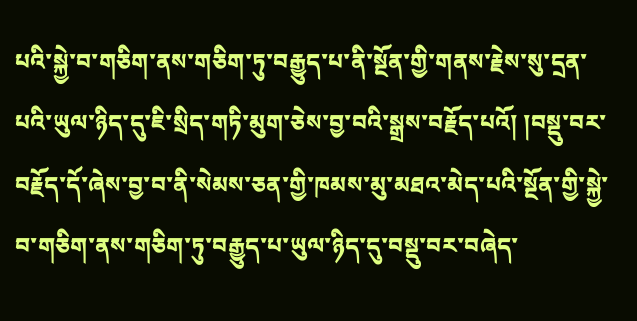པའི་སྐྱེ་བ་གཅིག་ནས་གཅིག་ཏུ་བརྒྱུད་པ་ནི་སྔོན་གྱི་གནས་རྗེས་སུ་དྲན་པའི་ཡུལ་ཉིད་དུ་ཇི་སྲིད་གཏི་མུག་ཅེས་བྱ་བའི་སྒྲས་བརྗོད་པའོ། །བསྡུ་བར་བརྗོད་དོ་ཞེས་བྱ་བ་ནི་སེམས་ཅན་གྱི་ཁམས་མུ་མཐའ་མེད་པའི་སྔོན་གྱི་སྐྱེ་བ་གཅིག་ནས་གཅིག་ཏུ་བརྒྱུད་པ་ཡུལ་ཉིད་དུ་བསྡུ་བར་བཞེད་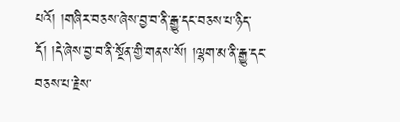པའོ། །གཞིར་བཅས་ཞེས་བྱ་བ་ནི་རྒྱུ་དང་བཅས་པ་ཉིད་དོ། །དེ་ཞེས་བྱ་བ་ནི་སྔོན་གྱི་གནས་སོ། །ལྷག་མ་ནི་རྒྱུ་དང་བཅས་པ་རྗེས་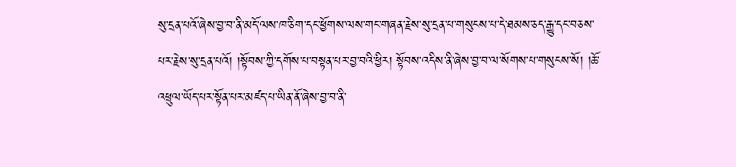སུ་དྲན་པའོ་ཞེས་བྱ་བ་ནི་མདོ་ལས་ཁ་ཅིག་དང་ཕྱོགས་ལས་གང་གཞན་རྗེས་སུ་དྲན་པ་གསུངས་པ་དེ་ཐམས་ཅད་རྒྱུ་དང་བཅས་པར་རྗེས་སུ་དྲན་པའོ། །སྟོབས་ཀྱི་དགོས་པ་བསྟན་པར་བྱ་བའི་ཕྱིར། སྟོབས་འདིས་ནི་ཞེས་བྱ་བ་ལ་སོགས་པ་གསུངས་སོ། །ཆོ་འཕྲུལ་ཡོད་པར་སྟོན་པར་མཛད་པ་ཡིན་ནོ་ཞེས་བྱ་བ་ནི་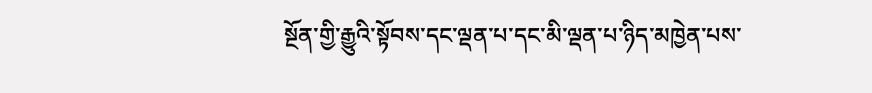སྔོན་གྱི་རྒྱུའི་སྟོབས་དང་ལྡན་པ་དང་མི་ལྡན་པ་ཉིད་མཁྱེན་པས་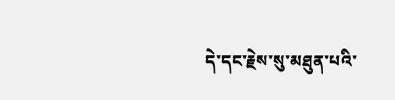དེ་དང་རྗེས་སུ་མཐུན་པའི་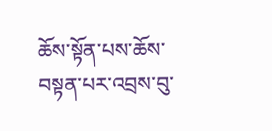ཆོས་སྟོན་པས་ཆོས་བསྟན་པར་འབྲས་བུ་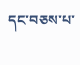དང་བཅས་པ་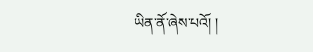ཡིན་ནོ་ཞེས་པའོ། །